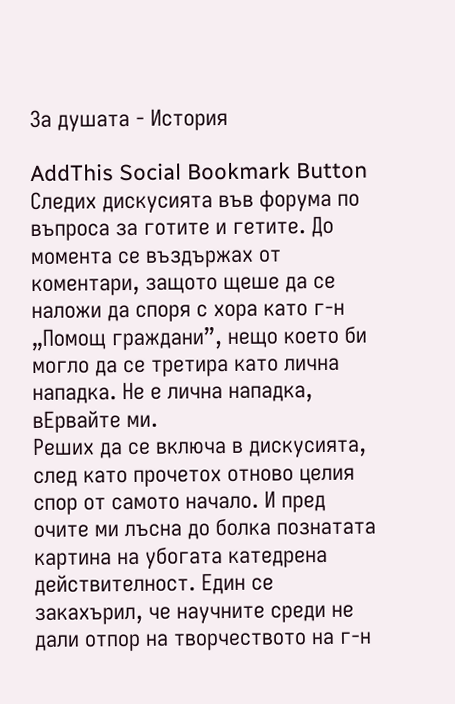За душата - История

AddThis Social Bookmark Button
Следих дискусията във форума по въпроса за готите и гетите. До момента се въздържах от коментари, защото щеше да се наложи да споря с хора като г-н „Помощ граждани”, нещо което би могло да се третира като лична нападка. Не е лична нападка, вЕрвайте ми.
Реших да се включа в дискусията, след като прочетох отново целия спор от самото начало. И пред очите ми лъсна до болка познатата картина на убогата катедрена действителност. Един се закахърил, че научните среди не дали отпор на творчеството на г-н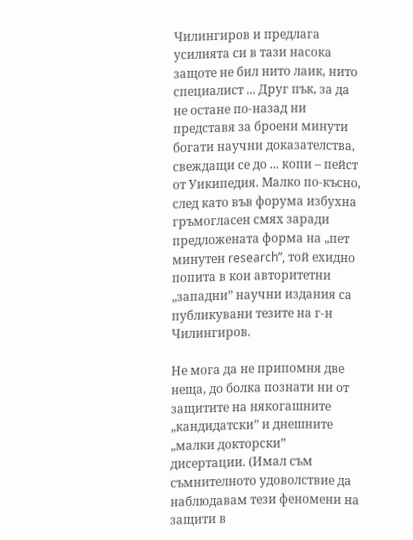Чилингиров и предлага усилията си в тази насока защоте не бил нито лаик, нито специалист ... Друг пък, за да не остане по-назад ни представя за броени минути богати научни доказателства, свеждащи се до ... копи – пейст от Уикипедия. Малко по-късно, след като във форума избухна гръмогласен смях заради предложената форма на „пет минутен research”, той ехидно попита в кои авторитетни „западни” научни издания са публикувани тезите на г-н Чилингиров.

Не мога да не припомня две неща, до болка познати ни от защитите на някогашните „кандидатски” и днешните „малки докторски” дисертации. (Имал съм съмнителното удоволствие да наблюдавам тези феномени на защити в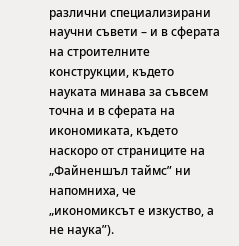различни специализирани научни съвети – и в сферата на строителните конструкции, където науката минава за съвсем точна и в сферата на икономиката, където наскоро от страниците на „Файненшъл таймс” ни напомниха, че „икономиксът е изкуство, а не наука”).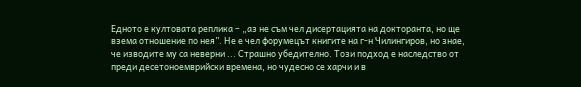Едното е култовата реплика – „аз не съм чел дисертацията на докторанта, но ще взема отношение по нея”. Не е чел форумецът книгите на г-н Чилингиров, но знае, че изводите му са неверни ... Страшно убедително. Този подход е наследство от преди десетоноемврийски времена, но чудесно се харчи и в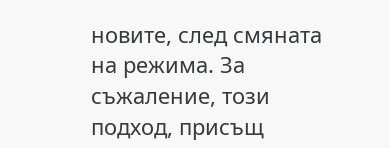новите, след смяната на режима. За съжаление, този подход, присъщ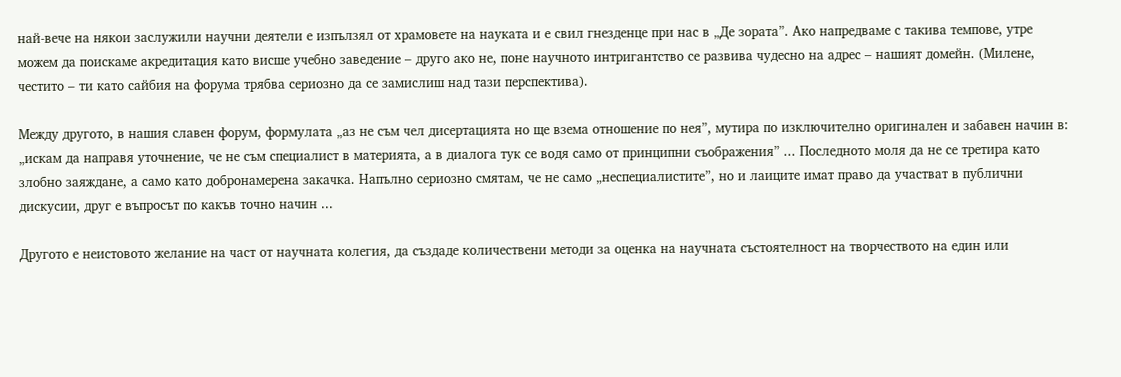най-вече на някои заслужили научни деятели е изпълзял от храмовете на науката и е свил гнезденце при нас в „Де зората”. Ако напредваме с такива темпове, утре можем да поискаме акредитация като висше учебно заведение – друго ако не, поне научното интригантство се развива чудесно на адрес – нашият домейн. (Милене, честито – ти като сайбия на форума трябва сериозно да се замислиш над тази перспектива).

Между другото, в нашия славен форум, формулата „аз не съм чел дисертацията но ще взема отношение по нея”, мутира по изключително оригинален и забавен начин в: „искам да направя уточнение, че не съм специалист в материята, а в диалога тук се водя само от принципни съображения” ... Последното моля да не се третира като злобно заяждане, а само като добронамерена закачка. Напълно сериозно смятам, че не само „неспециалистите”, но и лаиците имат право да участват в публични дискусии, друг е въпросът по какъв точно начин ...

Другото е неистовото желание на част от научната колегия, да създаде количествени методи за оценка на научната състоятелност на творчеството на един или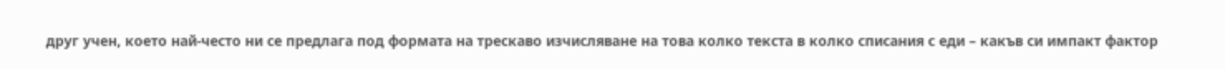друг учен, което най-често ни се предлага под формата на трескаво изчисляване на това колко текста в колко списания с еди – какъв си импакт фактор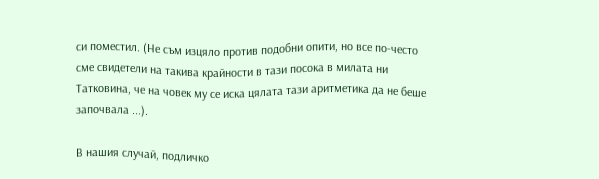си поместил. (Не съм изцяло против подобни опити, но все по-често сме свидетели на такива крайности в тази посока в милата ни Татковина, че на човек му се иска цялата тази аритметика да не беше започвала ...).

В нашия случай, подличко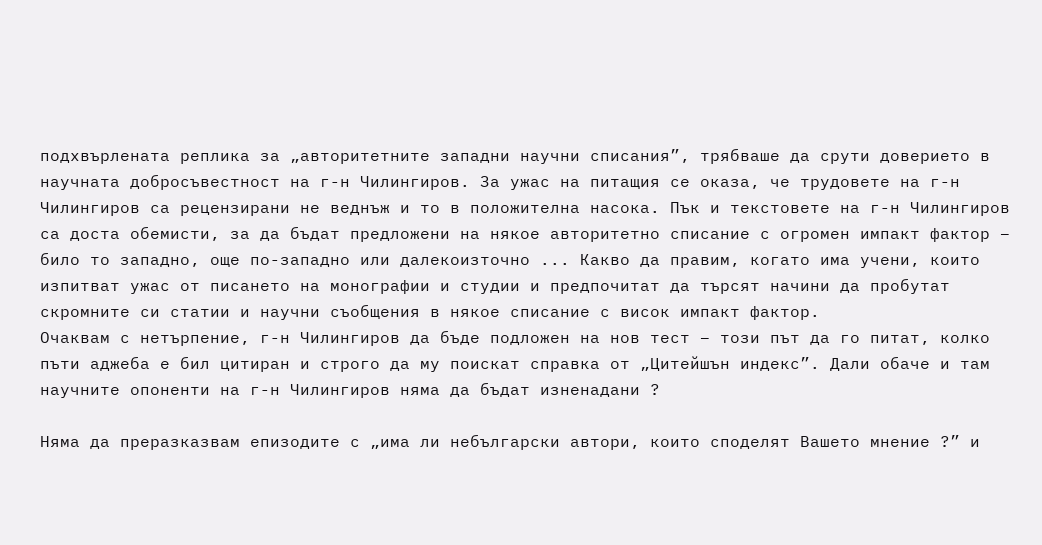подхвърлената реплика за „авторитетните западни научни списания”, трябваше да срути доверието в научната добросъвестност на г-н Чилингиров. За ужас на питащия се оказа, че трудовете на г-н Чилингиров са рецензирани не веднъж и то в положителна насока. Пък и текстовете на г-н Чилингиров са доста обемисти, за да бъдат предложени на някое авторитетно списание с огромен импакт фактор – било то западно, още по-западно или далекоизточно ... Какво да правим, когато има учени, които изпитват ужас от писането на монографии и студии и предпочитат да търсят начини да пробутат скромните си статии и научни съобщения в някое списание с висок импакт фактор.
Очаквам с нетърпение, г-н Чилингиров да бъде подложен на нов тест – този път да го питат, колко пъти аджеба е бил цитиран и строго да му поискат справка от „Цитейшън индекс”. Дали обаче и там научните опоненти на г-н Чилингиров няма да бъдат изненадани ?

Няма да преразказвам епизодите с „има ли небългарски автори, които споделят Вашето мнение ?” и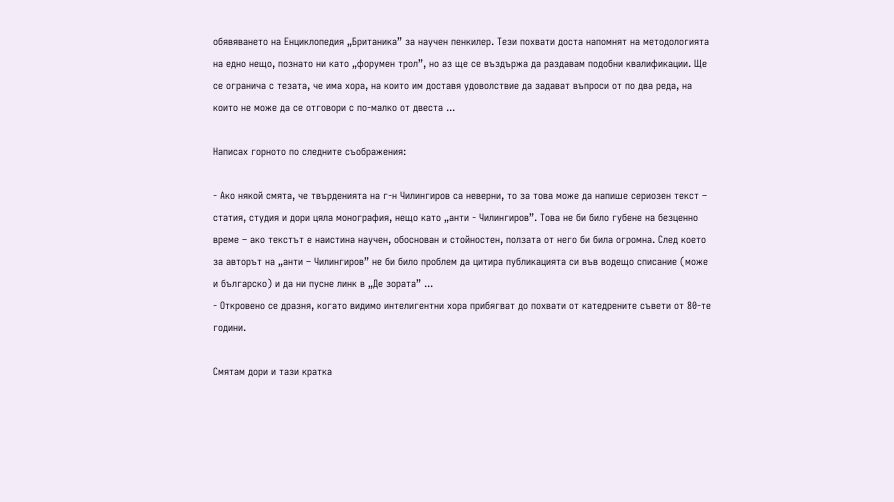обявяването на Енциклопедия „Британика” за научен пенкилер. Тези похвати доста напомнят на методологията на едно нещо, познато ни като „форумен трол”, но аз ще се въздържа да раздавам подобни квалификации. Ще се огранича с тезата, че има хора, на които им доставя удоволствие да задават въпроси от по два реда, на които не може да се отговори с по-малко от двеста ...

Написах горното по следните съображения:

- Ако някой смята, че твърденията на г-н Чилингиров са неверни, то за това може да напише сериозен текст – статия, студия и дори цяла монография, нещо като „анти - Чилингиров”. Това не би било губене на безценно време – ако текстът е наистина научен, обоснован и стойностен, ползата от него би била огромна. След което за авторът на „анти – Чилингиров” не би било проблем да цитира публикацията си във водещо списание (може и българско) и да ни пусне линк в „Де зората” ...
- Откровено се дразня, когато видимо интелигентни хора прибягват до похвати от катедрените съвети от 80-те години.

Смятам дори и тази кратка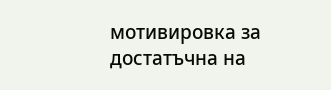мотивировка за достатъчна на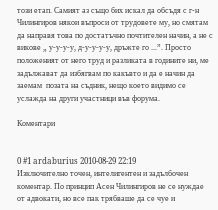този етап. Самият аз също бих искал да обсъдя с г-н Чилингиров някои въпроси от трудовете му, но смятам да направя това по достатъчно почтителен начин, а не с викове „ у-у-у-у, д-у-у-у-у, дръжте го ...”. Просто положеният от него труд и разликата в годините ни, ме задължават да избягвам по какъвто и да е начин да заемам  позата на съдник, нещо което видимо се услажда на други участници във форума.

Коментари


0 #1 ardaburius 2010-08-29 22:19
Изключително точен, интелигентен и задълбочен коментар. По принцип Асен Чилингиров не се нуждае от адвокати, но все пак трябваше да се чуе и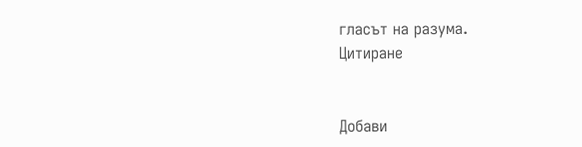гласът на разума.
Цитиране


Добави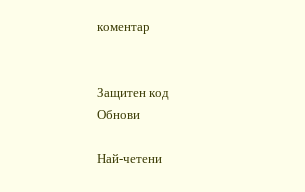коментар


Защитен код
Обнови

Най-четени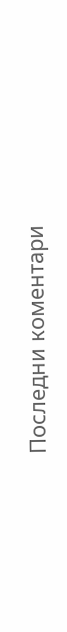Последни коментари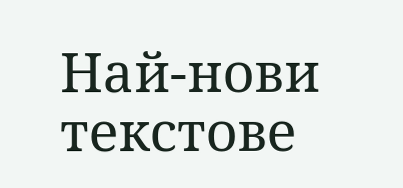Най-нови текстове